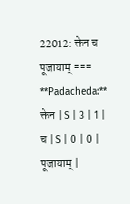22012: क्तेन च पूजायाम् === **Padacheda:** क्तेन | S | 3 | 1 | च | S | 0 | 0 | पूजायाम् |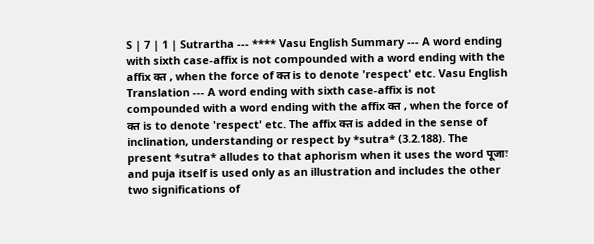S | 7 | 1 | Sutrartha --- **** Vasu English Summary --- A word ending with sixth case-affix is not compounded with a word ending with the affix क्त , when the force of क्त is to denote 'respect' etc. Vasu English Translation --- A word ending with sixth case-affix is not compounded with a word ending with the affix क्त , when the force of क्त is to denote 'respect' etc. The affix क्त is added in the sense of inclination, understanding or respect by *sutra* (3.2.188). The present *sutra* alludes to that aphorism when it uses the word पूजाः and puja itself is used only as an illustration and includes the other two significations of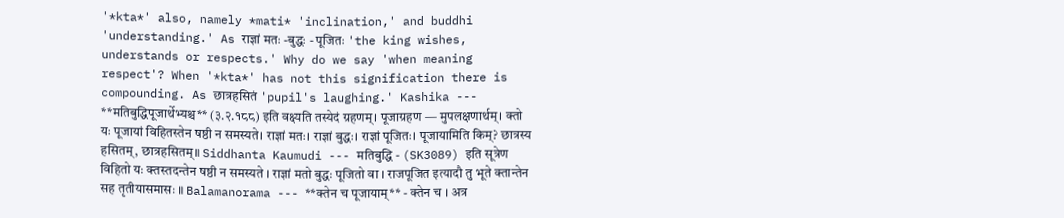'*kta*' also, namely *mati* 'inclination,' and buddhi 'understanding.' As राज्ञां मतः -बुद्धः - पूजितः 'the king wishes, understands or respects.' Why do we say 'when meaning respect'? When '*kta*' has not this signification there is compounding. As छात्रहसितं 'pupil's laughing.' Kashika --- **मतिबुद्धिपूजार्थेभ्यश्च** (३.२.१८८) इति वक्ष्यति तस्येदं ग्रहणम्। पूजाग्रहण — मुपलक्षणार्थम्। क्तो यः पूजायां विहितस्तेन षष्ठी न समस्यते। राज्ञां मतः। राज्ञां बुद्धः। राज्ञां पूजितः। पूजायामिति किम्? छात्रस्य हसितम्, छात्रहसितम्॥ Siddhanta Kaumudi --- मतिबुद्धि - (SK3089) इति सूत्रेण विहितो यः क्तस्तदन्तेन षष्ठी न समस्यते । राज्ञां मतो बुद्धः पूजितो वा । राजपूजित इत्यादौ तु भूते क्तान्तेन सह तृतीयासमासः ॥ Balamanorama --- **क्तेन च पूजायाम्** - क्तेन च । अत्र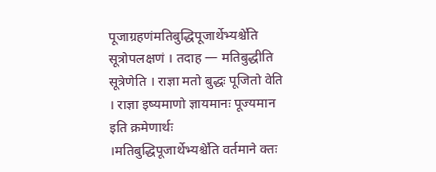पूजाग्रहणंमतिबुद्धिपूजार्थेभ्यश्चे॑ति सूत्रोपलक्षणं । तदाह — मतिबुद्धीति सूत्रेणेति । राज्ञा मतो बुद्धः पूजितो वेति । राज्ञा इष्यमाणो ज्ञायमानः पूज्यमान इति क्रमेणार्थः ।मतिबुद्धिपूजार्थेभ्यश्चे॑ति वर्तमाने क्तः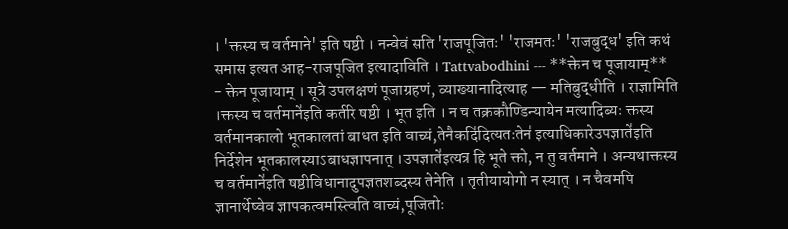। 'क्तस्य च वर्तमाने' इति षष्ठी । नन्वेवं सति 'राजपूजितः' 'राजमतः' 'राजबुद्ध' इति कथं समास इत्यत आह-राजपूजित इत्यादाविति । Tattvabodhini --- **क्तेन च पूजायाम्** - क्तेन पूजायाम् । सूत्रे उपलक्षणं पूजाग्रहणं, व्याख्यानादित्याह — मतिबुद्धीति । राज्ञामिति ।क्तस्य च वर्तमाने॑इति कर्तरि षष्ठी । भूत इति । न च तक्रकौण्डिन्यायेन मत्यादिब्यः क्तस्य वर्तमानकालो भूतकालतां बाधत इति वाच्यं,तेनैकदि॑दित्यतःतेन॑ इत्याधिकारेउपज्ञाते॑इति निर्देशेन भूतकालस्याऽबाधज्ञापनात् ।उपज्ञाते॑इत्यत्र हि भूते क्तो, न तु वर्तमाने । अन्यथाक्तस्य च वर्तमाने॑इति षष्ठीविधानादुपज्ञतशब्दस्य तेनेति । तृतीयायोगो न स्यात् । न चैवमपि ज्ञानार्थेष्वेव ज्ञापकत्वमस्त्विति वाच्यं,पूजितोः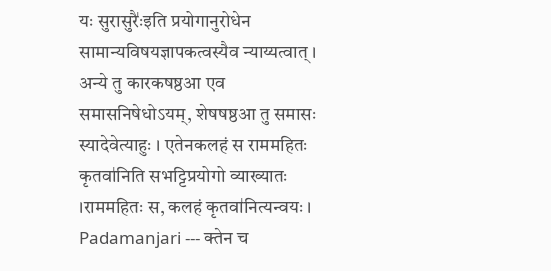यः सुरासुरैः॑इति प्रयोगानुरोधेन सामान्यविषयज्ञापकत्वस्यैव न्याय्यत्वात् । अन्ये तु कारकषष्ठआ एव समासनिषेधोऽयम्, शेषषष्ठआ तु समासः स्यादेवेत्याहुः । एतेनकलहं स राममहितः कृतवा॑निति सभट्टिप्रयोगो व्याख्यातः ।राममहितः स, कलहं कृतवा॑नित्यन्वयः । Padamanjari --- क्तेन च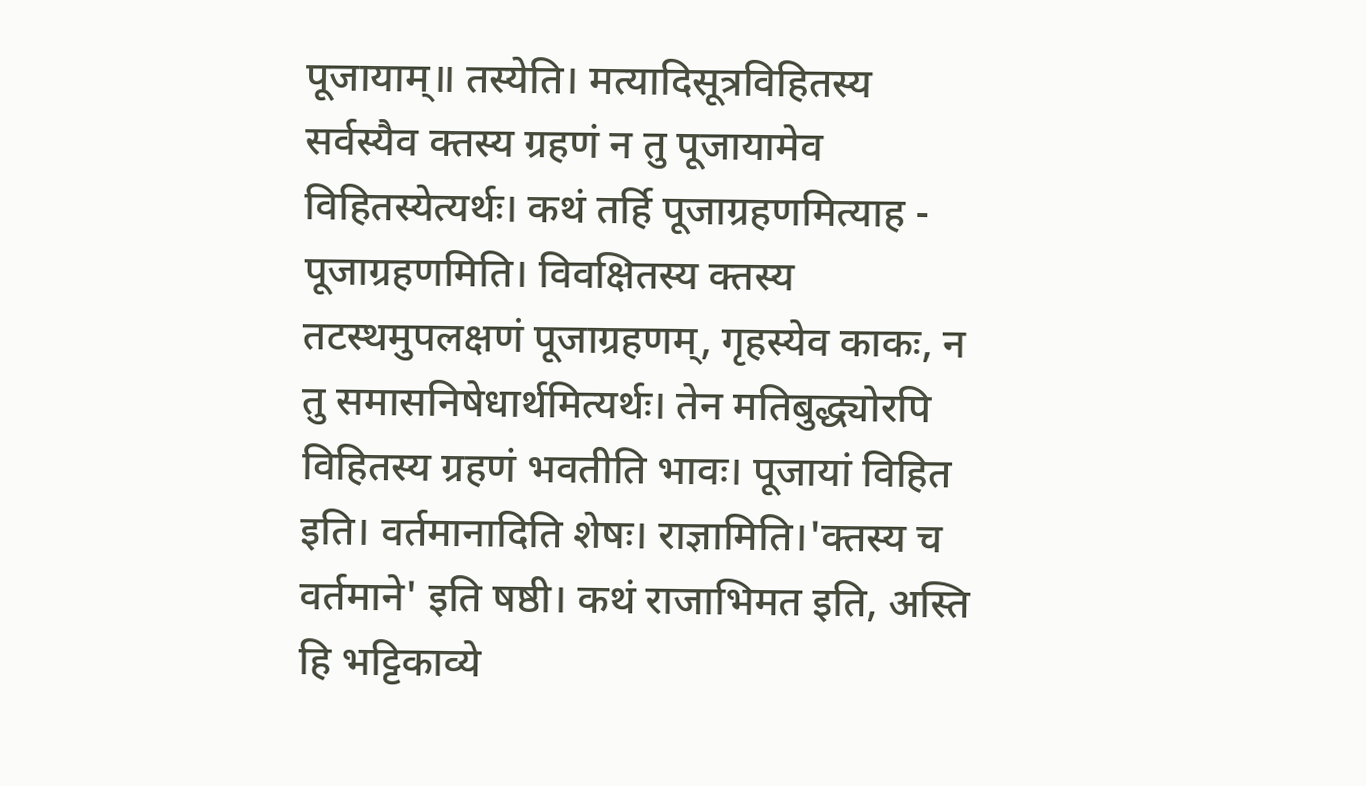पूजायाम्॥ तस्येति। मत्यादिसूत्रविहितस्य सर्वस्यैव क्तस्य ग्रहणं न तु पूजायामेव विहितस्येत्यर्थः। कथं तर्हि पूजाग्रहणमित्याह - पूजाग्रहणमिति। विवक्षितस्य क्तस्य तटस्थमुपलक्षणं पूजाग्रहणम्, गृहस्येव काकः, न तु समासनिषेधार्थमित्यर्थः। तेन मतिबुद्ध्योरपि विहितस्य ग्रहणं भवतीति भावः। पूजायां विहित इति। वर्तमानादिति शेषः। राज्ञामिति।'क्तस्य च वर्तमाने' इति षष्ठी। कथं राजाभिमत इति, अस्ति हि भट्टिकाव्ये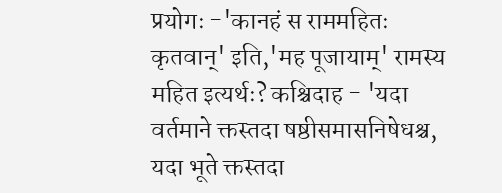प्रयोगः -'कानहं स राममहितः कृतवान्' इति,'मह पूजायाम्' रामस्य महित इत्यर्थः? कश्चिदाह - 'यदा वर्तमाने क्तस्तदा षष्ठीसमासनिषेधश्च, यदा भूते क्तस्तदा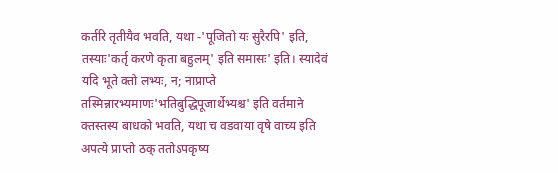कर्तरि तृतीयैव भवति, यथा -'पूजितो यः सुरैरपि' इति, तस्याः'कर्तृ करणे कृता बहुलम्' इति समासः' इति। स्यादेवं यदि भूते क्तो लभ्यः, न; नाप्राप्ते तस्मिन्नारभ्यमाणः'भतिबुद्धिपूजार्थेभ्यश्च' इति वर्तमाने क्तस्तस्य बाधको भवति, यथा च वडवाया वृषे वाच्य इति अपत्ये प्राप्तो ठक् ततोऽपकृष्य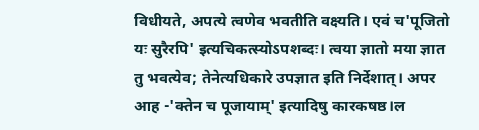विधीयते, अपत्ये त्वणेव भवतीति वक्ष्यति। एवं च'पूजितो यः सुरैरपि' इत्यचिकत्स्योऽपशब्दः। त्वया ज्ञातो मया ज्ञात तु भवत्येव; तेनेत्यधिकारे उपज्ञात इति निर्देशात्। अपर आह -'क्तेन च पूजायाम्' इत्यादिषु कारकषष्ठ।ल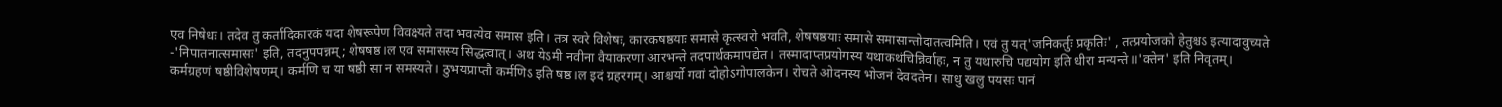एव निषेधः। तदेव तु कर्तादिकारकं यदा शेषरूपेण विवक्ष्यते तदा भवत्येव समास इति। तत्र स्वरे विशेषः, कारकषष्ठयाः समासे कृत्स्वरो भवति, शेषषष्ठयाः समासे समासान्तोदातत्वमिति। एवं तु यत्'जनिकर्तुः प्रकृतिः' , तत्प्रयोजको हेतुश्चऽ इत्यादावुच्यते -'निपातनात्समासः' इति, तदनुपपन्नम्; शेषषष्ठ।ल एव समासस्य सिद्धत्वात्। अथ येऽमी नवीना वैयाकरणा आरभन्ते तदपार्थकमापद्येत। तस्मादाप्तप्रयोगस्य यथाकथंचिन्निर्वाहः, न तु यथारुचि पद्ययोग इति धीरा मन्यन्ते॥'क्तेन' इति निवृतम्। कर्मग्रहणं षष्ठीविशेषणम्। कर्मणि च या षष्ठी सा न समस्यते। ठुभयप्राप्तौ कर्मणिऽ इति षष्ठ।ल इदं ग्रहरगम्। आश्चर्यो गवां दोहोऽगोपालकेन। रोचते ओदनस्य भोजनं देवदतेन। साधु खलु पयसः पानं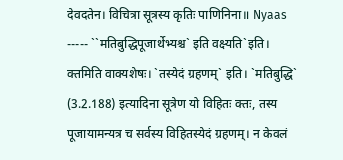देवदतेन। विचित्रा सूत्रस्य कृतिः पाणिनिना॥ Nyaas ----- ``मतिबुद्धिपूजार्थेभ्यश्च` इति वक्ष्यति`इति। क्तमिति वाक्यशेषः। `तस्येदं ग्रहणम्` इति। `मतिबुद्धि` (3.2.188) इत्यादिना सूत्रेण यो विहितः क्तः, तस्य पूजायामन्यत्र च सर्वस्य विहितस्येदं ग्रहणम्। न केवलं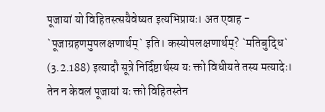पूजायां यो विहितस्त्सयैवेष्यत इत्यभिप्रायः। अत एवाह - `पूजाग्रहणमुपलक्षणार्थम्` इति। कस्योपलक्षणार्थम्? `मतिबुद्धि` (3.2.188) इत्यादौ सूत्रे निर्दिष्टार्थस्य यः क्तो विधीयते तस्य मत्यादेः। तेन न केवलं पूजायां यः क्तो विहितस्तेन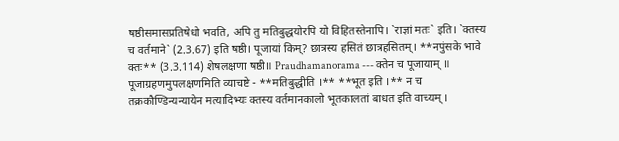षष्ठीसमासप्रतिषेधो भवति, अपि तु मतिबुद्धयोरपि यो विहितस्तेनापि। `राज्ञां मतः` इति। `क्तस्य च वर्तमाने` (2.3.67) इति षष्ठी। पूजायां किम्? छात्रस्य हसितं छात्रहसितम्। **नपुंसके भावे क्तः** (3.3.114) शेषलक्षणा षष्ठी॥ Praudhamanorama --- क्तेन च पूजायाम् ॥ पूजाग्रहणमुपलक्षणमिति व्याचष्टे - **मतिबुद्धीति ।** **भूत इति ।** न च तक्रकौण्डिन्यन्यायेन मत्यादिभ्यः क्तस्य वर्तमानकालो भूतकालतां बाधत इति वाच्यम् ।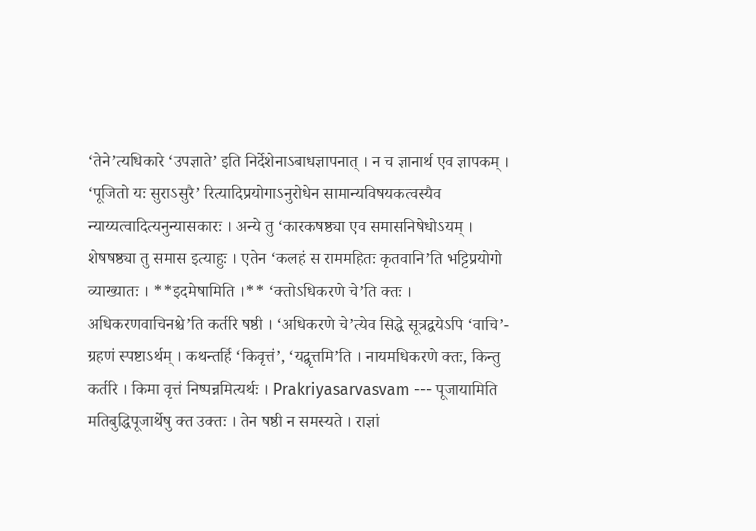‘तेने’त्यधिकारे ‘उपज्ञाते’ इति निर्देशेनाऽबाधज्ञापनात् । न च ज्ञानार्थ एव ज्ञापकम् । ‘पूजितो यः सुराऽसुरै’ रित्यादिप्रयोगाऽनुरोधेन सामान्यविषयकत्वस्यैव न्याय्यत्वादित्यनुन्यासकारः । अन्ये तु ‘कारकषष्ठ्या एव समासनिषेधोऽयम् । शेषषष्ठ्या तु समास इत्याहुः । एतेन ‘कलहं स राममहितः कृतवानि’ति भट्टिप्रयोगो व्याख्यातः । **इदमेषामिति ।** ‘क्तोऽधिकरणे चे’ति क्तः । अधिकरणवाचिनश्चे’ति कर्तरि षष्ठी । ‘अधिकरणे चे’त्येव सिद्धे सूत्रद्वयेऽपि ‘वाचि’- ग्रहणं स्पष्टाऽर्थम् । कथन्तर्हि ‘किवृत्तं’, ‘यद्वृत्तमि’ति । नायमधिकरणे क्तः, किन्तु कर्तरि । किमा वृत्तं निष्पन्नमित्यर्थः । Prakriyasarvasvam --- पूजायामिति मतिबुद्धिपूजार्थेषु क्त उक्तः । तेन षष्ठी न समस्यते । राज्ञां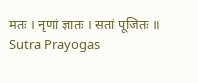मतः । नृणां ज्ञातः । सतां पूजितः ॥ Sutra Prayogas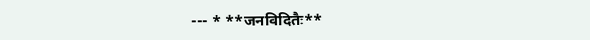--- * **जनविदितैः**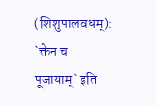(शिशुपालवधम्): `क्तेन च पूजायाम्` इति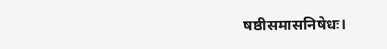षष्ठीसमासनिषेधः।